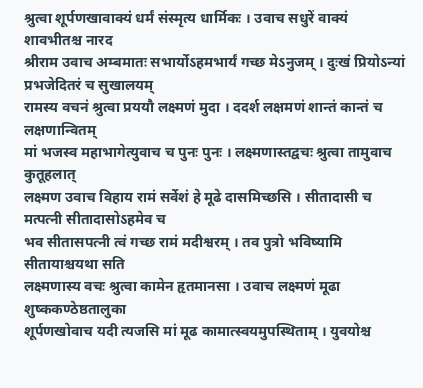श्रुत्वा शूर्पणखावाक्यं धर्मं संस्मृत्य धार्मिकः । उवाच सधुरें वाक्यं शावभीतश्च नारद
श्रीराम उवाच अम्बमातः सभार्योऽहमभार्यं गच्छ मेऽनुजम् । दुःखं प्रियोऽन्यां प्रभजेदितरं च सुखालयम्
रामस्य वचनं श्रुत्वा प्रययौ लक्ष्मणं मुदा । ददर्श लक्षमणं शान्तं कान्तं च लक्षणान्वितम्
मां भजस्व महाभागेत्युवाच च पुनः पुनः । लक्ष्मणास्तद्वचः श्रुत्वा तामुवाच कुतूहलात्
लक्ष्मण उवाच विहाय रामं सर्वेशं हे मूढे दासमिच्छसि । सीतादासी च मत्पत्नी सीतादासोऽहमेव च
भव सीतासपत्नी त्वं गच्छ रामं मदीश्वरम् । तव पुत्रो भविष्यामि सीतायाश्चयथा सति
लक्ष्मणास्य वचः श्रुत्वा कामेन हृतमानसा । उवाच लक्ष्मणं मूढा शुष्ककण्ठेष्ठतालुका
शूर्पणखोवाच यदी त्यजसि मां मूढ कामात्स्वयमुपस्थिताम् । युवयोश्च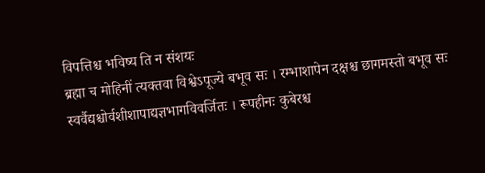विपत्तिश्च भविष्य ति न संशयः
ब्रह्मा च मोहिनीं त्यक्तवा विश्वेऽपूज्ये बभूव सः । रम्भाशापेन दक्षश्च छागमस्तो बभूव सः
स्वर्वैद्यश्चोर्वशीशापाद्यज्ञभागविवर्जितः । रूपहीनः कुबेरश्च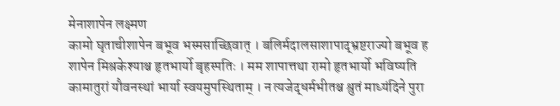मेनाशापेन लक्ष्मण
कामो घृताचीशापेन बभूव भस्मसाच्छिवात् । बलिर्मदालसाशापाद्भ्रष्टराज्यो बभूव ह
शापेन मिश्रकेश्याश्च हृतभार्यो बृहस्पतिः । मम शापात्तथा रामो हृतभार्यो भविष्यति
कामातुरां यौवनस्थां भार्या स्वयमुपस्थिताम् । न त्यजेद्धर्मभीतश्च श्रुतं माध्यंदिने पुरा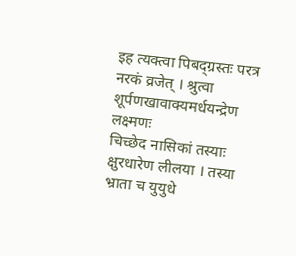इह त्यक्त्वा पिबद्ग्रस्तः परत्र नरकं व्रजेत् । श्रुत्वा शूर्पणखावाक्यमर्धयन्द्रेण लक्ष्मणः
चिच्छेद नासिकां तस्याः क्षुरधारेण लीलया । तस्या भ्राता च युयुधे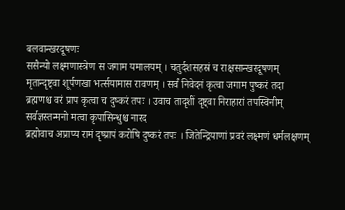बलवान्खरदूषणः
ससैन्यो लक्ष्मणास्त्रेण स जगाम यमालयम् । चतुर्दशसहस्रं च राक्षसान्खरदूषणम्
मृतान्दृष्ट्वा शूर्पणखा भर्त्सयामास रावणम् । सर्वं निवेदनं कृत्वा जगाम पुष्करं तदा
ब्रह्मणश्च वरं प्राप कृत्वा च दुष्करं तपः । उवाच तादृशीं दृष्ट्वा निराहारां तपस्विनीम्
सर्वज्ञस्तन्मनो मत्वा कृपासिन्धुश्च नारद
ब्रह्मोवाच अप्राप्य रामं दृष्प्रापं करोषि दुष्करं तपः । जितेन्द्रियाणां प्रवरं लक्ष्मणं धर्मलक्षणम्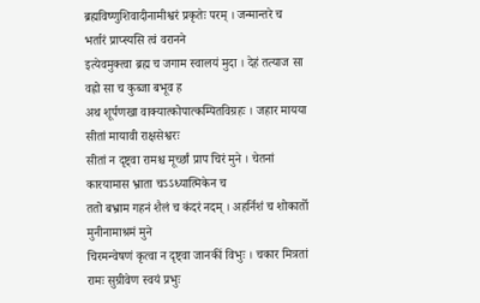ब्रह्मविष्णुशिवादीनामीश्वरं प्रकृतेः परम् । जन्मान्तरे च भर्तारं प्राप्स्यसि त्वं वरानने
इत्येवमुक्त्वा ब्रह्म च जगाम स्वालयं मुदा । देहं तत्याज सा वह्नो सा च कुब्जा बभूव ह
अथ शूर्पणखा वाक्यात्कोपात्कम्पितविग्रहः । जहार मायया सीतां मायावी राक्षसेश्वरः
सीतां न दृष्ट्वा रामश्च मूर्च्छां प्राप चिरं मुने । चेतनां कारयामास भ्राता चऽऽध्यात्मिकेन च
ततो बभ्राम गहनं शैलं च कंदरं नदम् । अहर्निशं च शोकार्तो मुनीनामाश्रमं मुने
चिरमन्वेषणं कृत्वा न दृष्ट्वा जानकीं विभुः । चकार मित्रतां रामः सुग्रीवेण स्वयं प्रभुः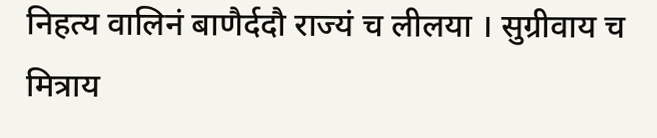निहत्य वालिनं बाणैर्ददौ राज्यं च लीलया । सुग्रीवाय च मित्राय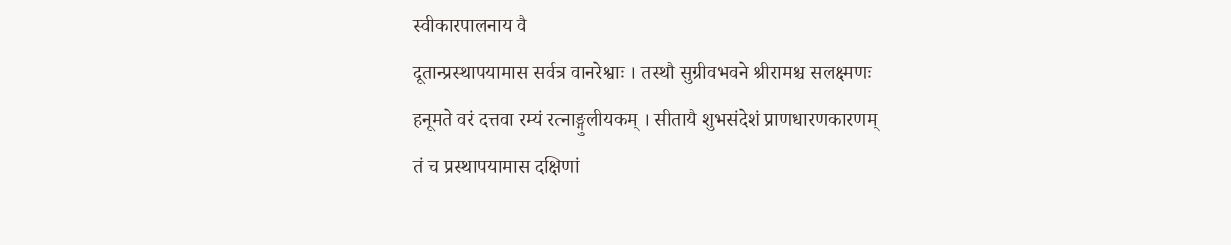स्वीकारपालनाय वै
दूतान्प्रस्थापयामास सर्वत्र वानरेश्वाः । तस्थौ सुग्रीवभवने श्रीरामश्च सलक्ष्मणः
हनूमते वरं दत्तवा रम्यं रत्नाङ्गुलीयकम् । सीतायै शुभसंदेशं प्राणधारणकारणम्
तं च प्रस्थापयामास दक्षिणां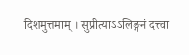दिशमुत्तमाम् । सुप्रीत्याऽऽलिङ्गनं दत्त्वा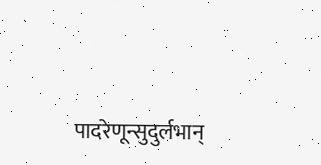पादरेणून्सुदुर्लभान्